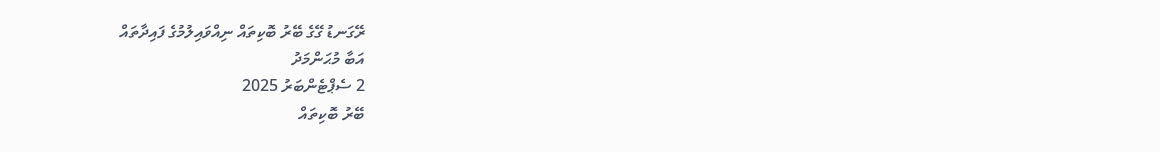ރޭގަނޑު ގޭގެ ބޭރު ބޮކިތައް ނިއްވައިލުމުގެ ފައިދާތައް
އަބާ މުޙަންމަދު
2 ސެޕްޓެންބަރު 2025
ބޭރު ބޮކިތައް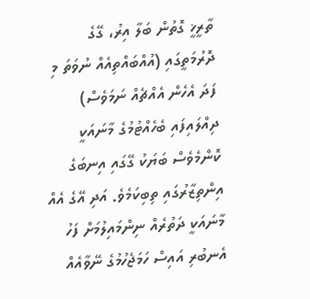ތާރީޚީ ގޮތުން ބަލާ އިރު، ގޭގެ ދޮރުމަތީގައި (އުއްބައްތިއެއް ނުވަތަ މި ފަދަ އެހެން އެއްޗެއް ނަމަވެސް) ދިއްލައިފައި ބެހެއްޓުމުގެ މާނައަކީ ކޮންމެވެސް ބަޔަކު ގޭގައި އިނބަގެ އިންތިޒާރުގައި ތިބިކަމެވެ. އަދި އޭގެ އެއް މާނައަކީ ދަތުރެއް ނިންމައިލުމަށް ފަހު އެނބުރި އައިސް ހަމަޖެހުމުގެ ނޭވާއެއް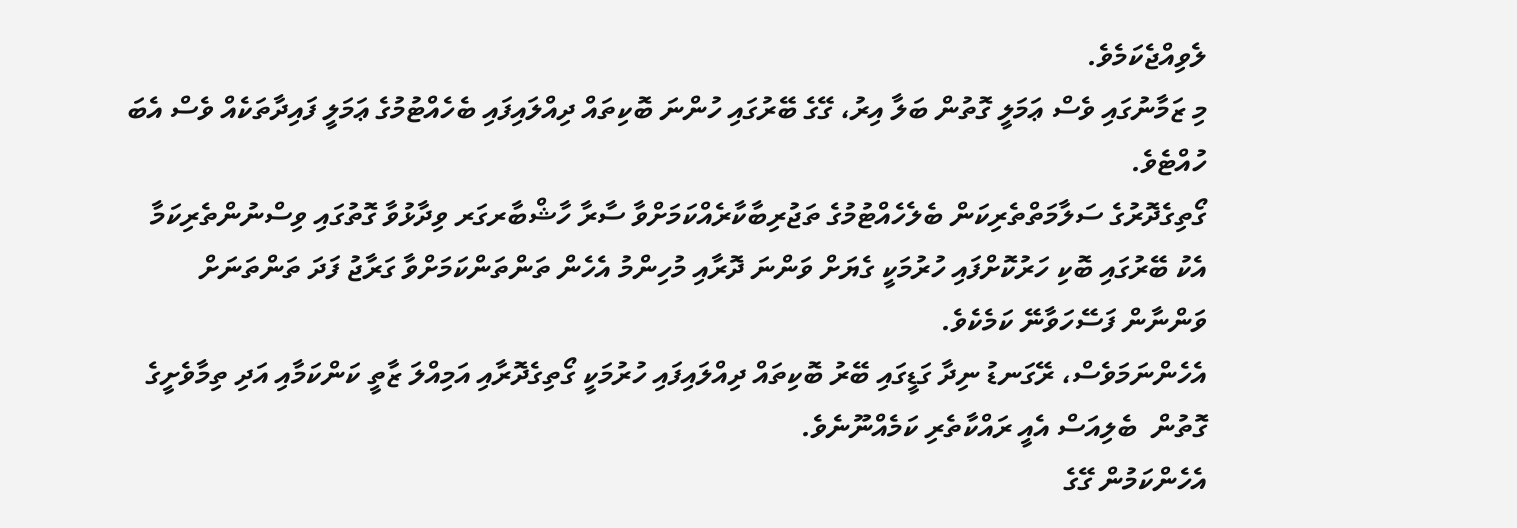ލެވިއްޖެކަމެވެ.
މި ޒަމާނުގައި ވެސް ޢަމަލީ ގޮތުން ބަލާ އިރު، ގޭގެ ބޭރުގައި ހުންނަ ބޮކިތައް ދިއްލައިފައި ބެހެއްޓުމުގެ ޢަމަލީ ފައިދާތަކެއް ވެސް އެބަ ހުއްޓެވެ.
ގޯތިގެދޮރުގެ ސަލާމަތްތެރިކަން ބެލެހެއްޓުމުގެ ތަޖުރިބާކާރެއްކަމަށްވާ ސާރާ ހާޝްބާރގަރ ވިދާޅުވާ ގޮތުގައި ވިސްނުންތެރިކަމާ އެކު ބޭރުގައި ބޮކި ހަރުކޮށްފައި ހުރުމަކީ ގެޔަށް ވަންނަ ދޮރާއި މުހިންމު އެހެން ތަންތަންކަމަށްވާ ގަރާޖު ފަދަ ތަންތަނަށް ވަންނާން ފަސޭހަވާނޭ ކަމެކެވެ.
އެހެންނަމަވެސް، ރޭގަނޑު ނިދާ ގަޑީގައި ބޭރު ބޮކިތައް ދިއްލައިފައި ހުރުމަކީ ގޯތިގެދޮރާއި އަމިއްލަ ޒާތީ ކަންކަމާއި އަދި ތިމާވެށީގެ ގޮތުން  ބެލިއަސް އެއީ ރައްކާތެރި ކަމެއްނޫނެވެ.
އެހެންކަމުން ގޭގެ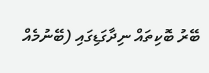ބޭރު ބޮކިތައް ނިދާގަޑިގައި (ބޭނުމެއް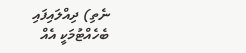ނެތި) ދިއްލައިފައި ބެހެއްޓުމަކީ އެއް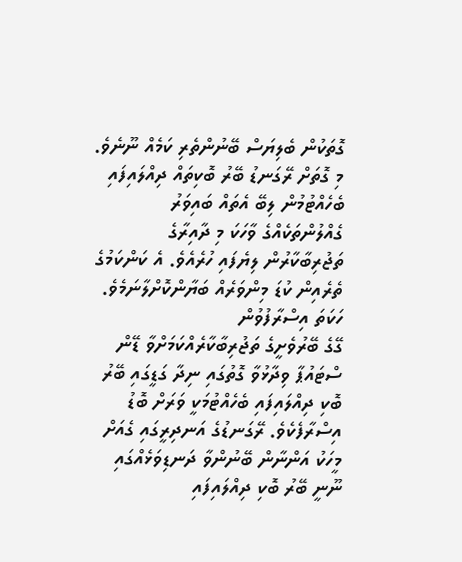ގޮތަކުން ބެލިޔަސް ބޭނުންތެރި ކަމެއް ނޫނެވެ.
މި ގޮތަށް ރޭގަނޑު ބޭރު ބޮކިތައް ދިއްލައިފައި ބެހެއްޓުމުން ލިބޭ އެތައް ބައިވަރު ގެއްލުންތަކެއްގެ ވާހަކަ މި ދާއިރާގެ ތަޖުރިބާކާރުން ލިޔެފައި ހުރެއެވެ. އެ ކަންކަމުގެ ތެރެއިން ކުޑަ މިންވަރެއް ބަޔާންކޮށްލާނަމެވެ.
ހަކަތަ އިސްރާފުވުން
ގޭގެ ބޭރުވެށީގެ ތަޖުރިބާކާރެއްކަމަށްވާ ޑޭން ސްޓައުޕާ ވިދާޅުވާ ގޮތުގައި ނިދާ ގަޑީގައި ބޭރު ބޮކި ދިއްލައިފައި ބެހެއްޓުމަކީ ވަރަށް ބޮޑު އިސްރާފެކެވެ. ރޭގަނޑުގެ އަނދިރީގައި ގެއަށް މީހަކު އަންނާން ބޭނުންވާ ދަނޑިވަޅެއްގައި ނޫނީ ބޭރު ބޮކި ދިއްލައިފައި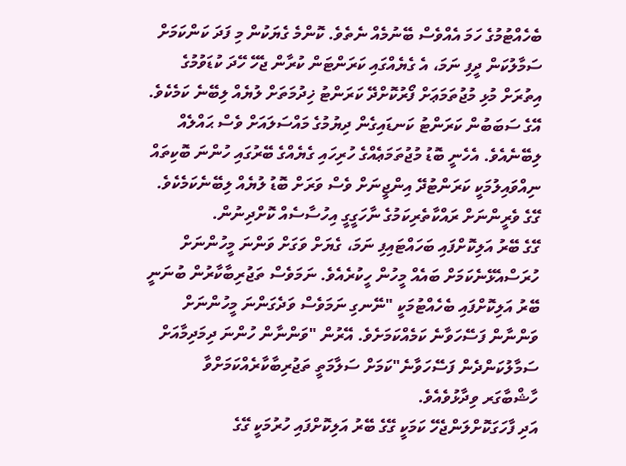ބެހެއްޓުމުގެ ހަމަ އެއްވެސް ބޭނުމެއް ނެތެވެ. ކޮންމެ ގެޔަކުން މި ފަދަ ކަންކަމަށް ސަމާލުކަން ދީފި ނަމަ، އެ ގެޔެއްގައި ކަރަންޓަން ކުރާން ޖެހޭ ހޭދަ ކުޑަވުމުގެ އިތުރަށް މުޅި މުޖުތަމަޢަށް ފޯރުކޮށްދޭ ކަރަންޓު ޚިދުމަތަށް ލުޔެއް ލިބޭނެ ކަމެކެވެ. އޭގެ ސަބަބުން ކަރަންޓު ކަނޑައިގެން ދިޔުމުގެ މައްސަލައަށް ވެސް ޙައްލެއް ލިބޭނެއެވެ. އެހެނީ ބޮޑު މުޖުތަމަޢެއްގެ ހުރިހައި ގެޔެއްގެ ބޭރުގައި ހުންނަ ބޮކިތައް ނިއްވައިލުމަކީ ކަރަންޓުދޭ އިންޖީނަށް ވެސް ވަރަށް ބޮޑު ލުޔެއް ލިބޭނެކަމެކެވެ.
ގޭގެ ވެރީންނަށް ރައްކާތެރިކަމުގެ ނާހަގީގީ އިހުސާސެއް ކޮށްދިނުން.
ގޭގެ ބޭރު އަލިކޮށްފައި ބަހައްޓައިފި ނަމަ، ގެޔަށް ވަގަށް ވަންނަ މީހުންނަށް ހުރަސްއެޅޭނެކަމަށް ބައެއް މީހުން ހީކުރެއެވެ. ނަމަވެސް ތަޖުރިބާކާރުން ބުނަނީ ބޭރު އަލިކޮށްފައި ބެހެއްޓުމަކީ "ނޭނގި ނަމަވެސް ވަދެގަންނަ މީހުންނަށް ވަންނާން ފަސޭހަވާނެ ކަމެއްކަމަށެވެ. އޭރުން "ވަންނާން ހުންނަ ދިމަދިމާއަށް ސަމާލުކަންދެން ފަސޭހަވާނެ"ކަމަށް ސަލާމަތީ ތަޖުރިބާކާރެއްކަމަށްވާ ހާޝްބާގަރ ވިދާޅުވެއެވެ.
އަދި ފާހަގަކޮށްލަންޖެހޭ ކަމަކީ ގޭގެ ބޭރު އަލިކޮށްފައި ހުރުމަކީ ގޭގެ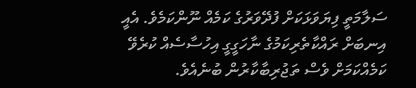ސަލާމަތީ ފިޔަވަޅަކަށް ފުދޭވަރުގެ ކަމެއް ނޫންކަމެވެ. އެއީ އިނބަށް ރައްކާތެރިކަމުގެ ނާހަގީގީ އިހުސާސެއް ކުރެވޭ ކަމެއްކަމަށް ވެސް ތަޖުރިބާކާރުން ބުނެއެވެ.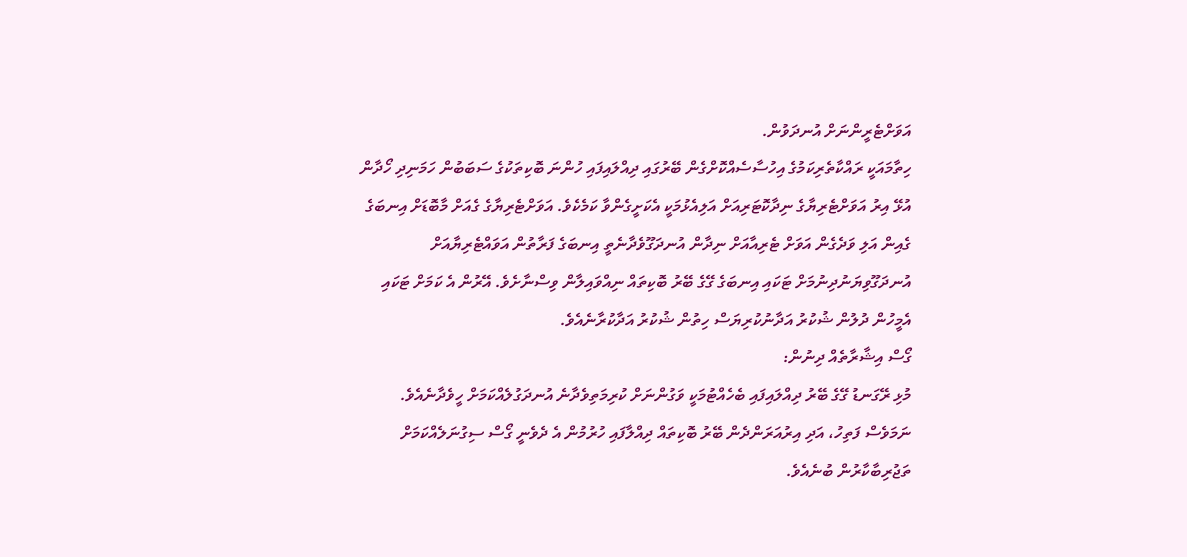އަވަށްޓެރީންނަށް އުނދަވުން.
ހިތާމައަކީ ރައްކާތެރިކަމުގެ އިހުސާސެއްކޮށްގެން ބޭރުގައި ދިއްލައިފައި ހުންނަ ބޮކިތަކުގެ ސަބަބުން ހަމަނިދި ހޯދާން އުޅޭ އިރު އަވަށްޓެރިޔާގެ ނިދާކޮޓަރިއަށް އަލިއެޅުމަކީ އެކަށީގެންވާ ކަމެކެވެ. އަވަށްޓެރިޔާގެ ގެއަށް މާބޮޑަށް އިނބަގެ ގެއިން އަލި ވަދެގެން އަވަށް ޓެރިއާއަށް ނިދާން އުނދަގޫވެދާނެތީ އިނބަގެ ފަރާތުން އަވައްޓެރިޔާއަށް އުނދަގޫވިޔަނުދިނުމަށް ޓަކައި އިނބަގެ ގޭގެ ބޭރު ބޮކިތައް ނިއްވައިލާން ވިސްނާށެވެ. އޭރުން އެ ކަމަށް ޓަކައި އެމީހުން ދުލުން ޝުކުރު އަދާނުކުރިޔަސް ހިތުން ޝުކުރު އަދާކުރާނެއެވެ.
ގޯސް އިޝާރާތެއް ދިނުން:
މުޅި ރޭގަނޑު ގޭގެ ބޭރު ދިއްލައިފައި ބެހެއްޓުމަކީ ވަގުންނަށް ކުރިމަތިވެދާނެ އުނދަގުލެއްކަމަށް ހީވެދާނެއެވެ. ނަމަވެސް ފަތިހު، އަދި އިރުއަރަންދެން ބޭރު ބޮކިތައް ދިއްލާފައި ހުރުމުން އެ ދެވެނީ ގޯސް ސިގުނަލެއްކަމަށް ތަޖުރިބާކާރުން ބުނެއެވެ.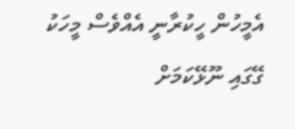އެމީހުން ހީކުރާނީ އެއްވެސް މީހަކު ގޭގައި ނޫޅޭކަމަށް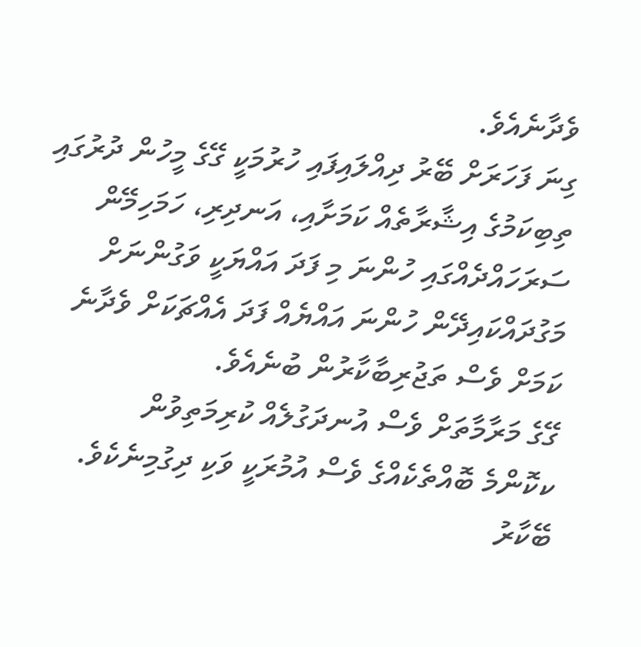ވެދާނެއެވެ.
ގިނަ ފަހަރަށް ބޭރު ދިއްލައިފައި ހުރުމަކީ ގޭގެ މީހުން ދުރުގައި ތިބިކަމުގެ އިޝާރާތެއް ކަމަށާއި، އަނދިރި، ހަމަހިމޭން ސަރަހައްދެއްގައި ހުންނަ މި ފަދަ އައްޔަކީ ވަގުންނަށް މަގުދައްކައިދޭން ހުންނަ އައްޔެއް ފަދަ އެއްޗަކަށް ވެދާނެ ކަމަށް ވެސް ތަޖުރިބާކާރުން ބުނެއެވެ.
ގޭގެ މަރާމާތަށް ވެސް އުނދަގުލެއް ކުރިމަތިވުން
ކކޮންމެ ބޮއްތެކެއްގެ ވެސް އުމުރަކީ ވަކި ދިގުމިނެކެވެ. ބޭކާރު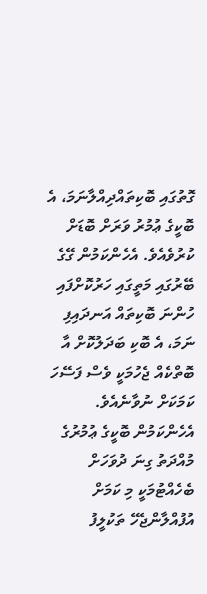ގޮތުގައި ބޮކިތައްދިއްލާނަމަ، އެ ބޮކީގެ ޢުމުރު ވަރަށް ބޮޑަށް ކުރުވެއެވެ. އެހެންކަމުން ގޭގެ ބޭރުގައި މަތީގައި ހަރުކޮށްފައި ހުންނަ ބޮކިތައް އަނދައިފި ނަމަ، އެ ބޮކި ބަދަލުކޮށް އާ ބޮތްކެއް ޖެހުމަކީ ވެސް ފަސޭހަ ކަމަކަށް ނުވާނެއެވެ. އެހެންކަމުން ބޮކީގެ ޢުމުރުގެ މުއްދަތު ގިނަ ދުވަހަށް ބެހެއްޓުމަކީ މި ކަމަށް އުފުއްލާންޖެހޭ ތަކުލީފު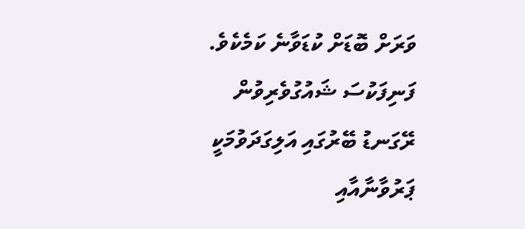ވަރަށް ބޮޑަށް ކުޑަވާނެ ކަމެކެވެ.
ފަނިފަކުސަ ޝައުގުވެރިވުން
ރޭގަނޑު ބޭރުގައި އަލިގަދަވުމަކީ ޕަރުވާނާއާއި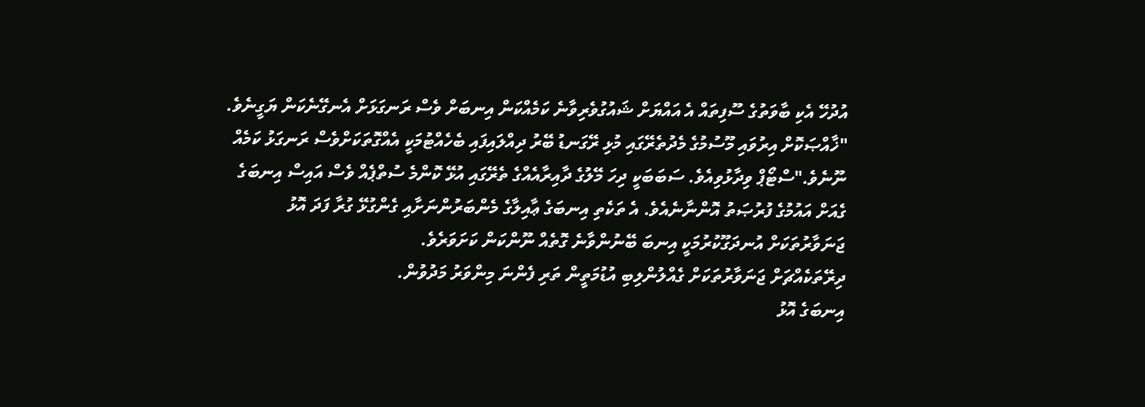އުދުހޭ އެކި ބާވަތުގެ ސޫފިތައް އެ އައްޔަށް ޝައުގުވެރިވާނެ ކަމެއްކަން އިނބަށް ވެސް ރަނގަޅަށް އެނގޭނެކަން ޔަގީނެވެ. "ޚާއްޞަކޮށް އިރުވައި މޫސުމުގެ މެދުތެރޭގައި މުޅި ރޭގަނޑު ބޭރު ދިއްލައިފައި ބެހެއްޓުމަކީ އެއްގޮތަކަށްވެސް ރަނގަޅު ކަމެއް ނޫނެވެ."ސްޓޯޕް ވިދާޅުވިއެވެ. ސަބަބަކީ ދިހަ މޭލުގެ ދާއިރާއެއްގެ ތެރޭގައި އުޅޭ ކޮންމެ ސުތްޕެއް ވެސް އައިސް އިނބަގެ ގެއަށް އައުމުގެ ފުރުޞަތު އޮންނާނެއެވެ. އެ ތަކެތި އިނބަގެ ޢާއިލާގެ މެންބަރުންނަށާއި ގެންގުޅޭ ގުރާ ފަދަ އޮޅު ޖަނަވާރުތަކަށް އުނދަގޫކުރުމަކީ އިނބަ ބޭނުންވާނެ ގޮތެއް ނޫންކަން ކަށަވަރެވެ.
ދިރޭތަކެއްޗަށް ޖަނަވާރުތަކަށް ގެއްލުންލިބި އުޑުމަތީން ތަރި ފެންނަ މިންވަރު މަދުވުން.
އިނބަގެ އޮޅު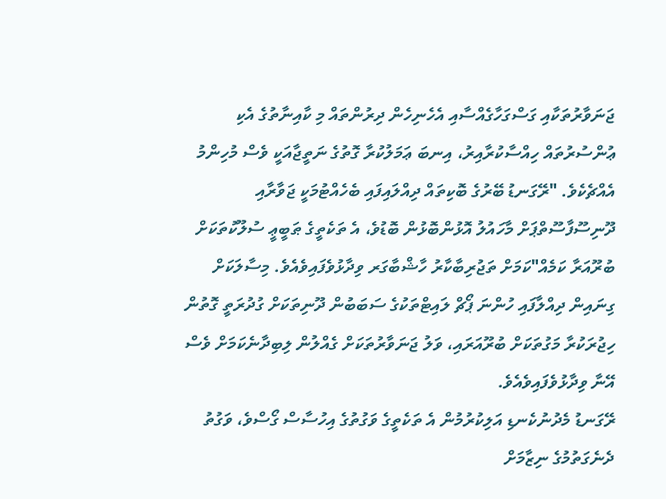ޖަނަވާރުތަކާއި ގަސްގަހާގެއްސާއި އެހެނިހެން ދިރުންތައް މި ކާއިނާތުގެ އެކި ޢުންސުރުތައް ހިއްސާކުރާއިރު، އިނބަ ޢަމަލުކުރާ ގޮތުގެ ނަތީޖާއަކީ ވެސް މުހިންމު އެއްޗެކެވެ. "ރޭގަނޑު ބޭރުގެ ބޮކިތައް ދިއްލައިފައި ބެހެއްޓުމަކީ ޖަވާރާއި ދޫނިސޫފާސޫތްޕަށް މާހައުލު އޮޅުންބޮޅުން ބޮޑުވެ، އެ ތަކެތީގެ ޠަބީޢީ ސުލޫކުތަކަށް ބުރޫއަރާ ކަމެއް"ކަމަށް ތަޖުރިބާކާރު ހާޝްބާގަރ ވިދާޅުވެފައިވެއެވެ. މިސާލަކަށް ގިނައިން ދިއްލާފައި ހުންނަ ޕޯޗް ލައިޓްތަކުގެ ސަބަބުން ދޫނިތަކަށް ގުދުރަތީ ގޮތުން ހިޖުރަކުރާ މަގުތަކަށް ބުރޫއަރައި، ވަލު ޖަނަވާރުތަކަށް ގެއްލުން ލިބިދާނެކަމަށް ވެސް އޭނާ ވިދާޅުވެފައިވެއެވެ.
ރޭގަނޑު މެދުނުކެނޑި އަލިކުރުމުން އެ ތަކެތީގެ ވަގުތުގެ އިހުސާސް ގޯސްވެ، ވަގުތު ދެނެގަތުމުގެ ނިޒާމަށް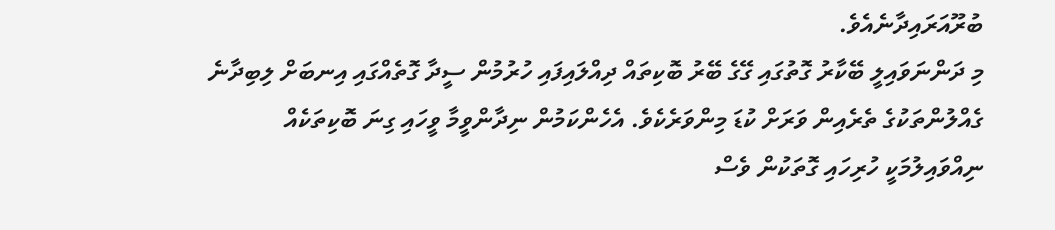ބުރޫއަރައިދާނެއެވެ.
މި ދަންނަވައިލީ ބޭކާރު ގޮތުގައި ގޭގެ ބޭރު ބޮކިތައް ދިއްލައިފައި ހުރުމުން ސީދާ ގޮތެއްގައި އިނބަށް ލިބިދާނެ ގެއްލުންތަކުގެ ތެރެއިން ވަރަށް ކުޑަ މިންވަރެކެވެ. އެހެންކަމުން ނިދާންވީމާ ވީހައި ގިނަ ބޮކިތަކެއް ނިއްވައިލުމަކީ ހުރިހައި ގޮތަކުން ވެސް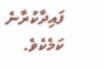ފައިދާކުރާނެ ކަމެކެވެ.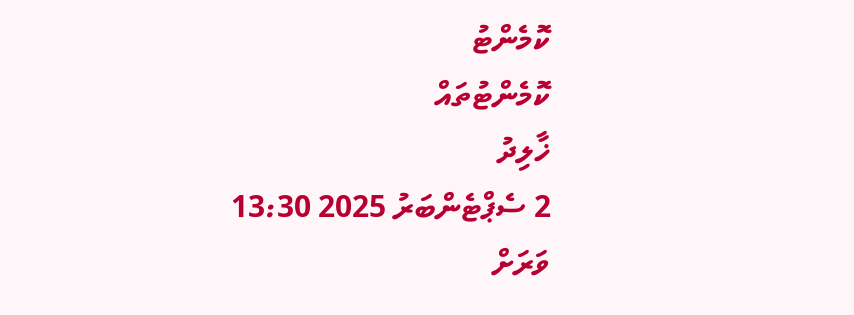ކޮމެންޓު
ކޮމެންޓުތައް
ޚާލިދު
2 ސެޕްޓެންބަރު 2025 13:30
ވަރަށް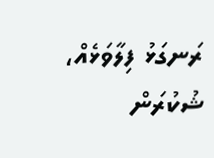ރަނގަޅު ފިލާވަޅެއް، ޝުކުރަން